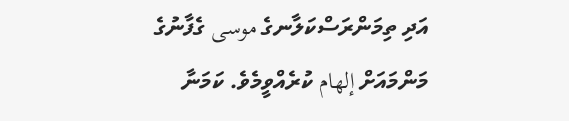އަދި ތިމަންރަސްކަލާނގެ موسى ގެފާނުގެ މަންމައަށް إلهام ކުރެއްވީމެވެ. ކަމަނާ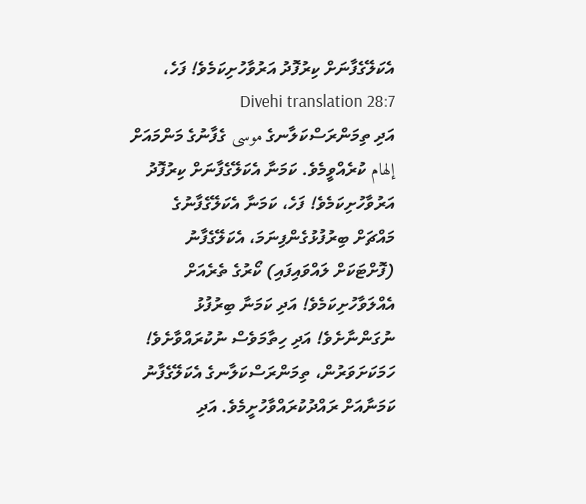އެކަލޭގެފާނަށް ކިރުފޮދު އަރުވާހުށިކަމެވެ! ފަހެ، 28:7 Divehi translation
އަދި ތިމަންރަސްކަލާނގެ موسى ގެފާނުގެ މަންމައަށް إلهام ކުރެއްވީމެވެ. ކަމަނާ އެކަލޭގެފާނަށް ކިރުފޮދު އަރުވާހުށިކަމެވެ! ފަހެ، ކަމަނާ އެކަލޭގެފާނުގެ މައްޗަށް ބިރުފުޅުގެންފިނަމަ، އެކަލޭގެފާނު (ފޮށްޓަކަށް ލައްވައިފައި) ކޯރުގެ ތެރެއަށް އެއްލަވާހުށިކަމެވެ! އަދި ކަމަނާ ބިރުފުޅު ނުގަންނާށެވެ! އަދި ހިތާމަވެސް ނުކުރައްވާށެވެ! ހަމަކަށަވަރުން، ތިމަންރަސްކަލާނގެ އެކަލޭގެފާނު ކަމަނާއަށް ރައްދުކުރައްވާހުށީމެވެ. އަދި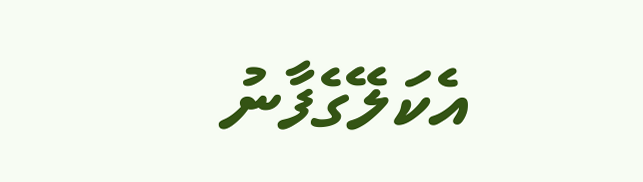އެކަލޭގެފާނު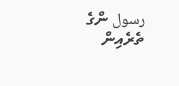رسول ންގެ ތެރެއިން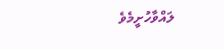ލައްވާހުށީމެވެ